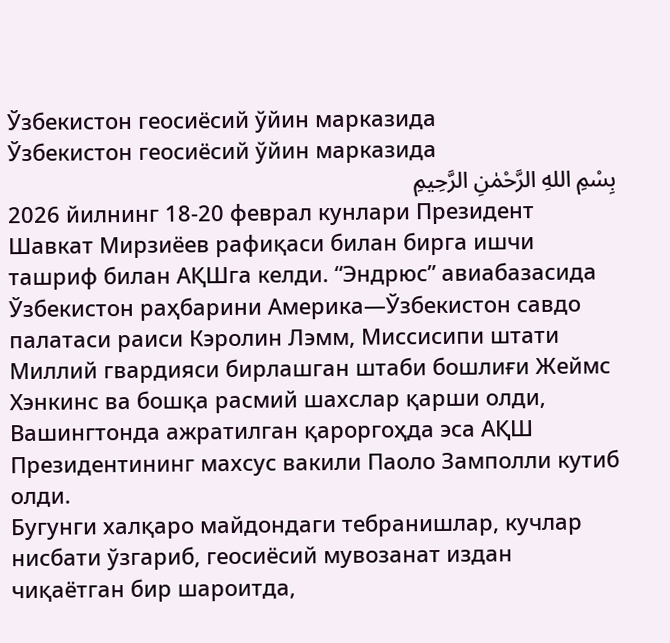Ўзбекистон геосиёсий ўйин марказида
Ўзбекистон геосиёсий ўйин марказида
بِسْمِ اللهِ الرَّحْمٰنِ الرَّحِيمِ
2026 йилнинг 18-20 феврал кунлари Президент Шавкат Мирзиёев рафиқаси билан бирга ишчи ташриф билан АҚШга келди. “Эндрюс” авиабазасида Ўзбекистон раҳбарини Америка—Ўзбекистон савдо палатаси раиси Кэролин Лэмм, Миссисипи штати Миллий гвардияси бирлашган штаби бошлиғи Жеймс Хэнкинс ва бошқа расмий шахслар қарши олди, Вашингтонда ажратилган қароргоҳда эса АҚШ Президентининг махсус вакили Паоло Замполли кутиб олди.
Бугунги халқаро майдондаги тебранишлар, кучлар нисбати ўзгариб, геосиёсий мувозанат издан чиқаётган бир шароитда,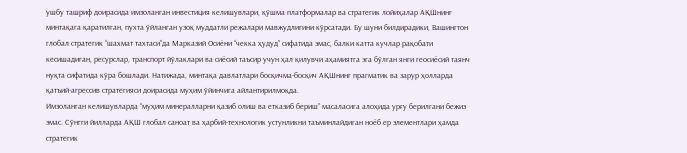ушбу ташриф доирасида имзоланган инвестиция келишувлари, қўшма платформалар ва стратегик лойиҳалар АҚШнинг минтақага қаратилган, пухта ўйланган узоқ муддатли режалари мавжудлигини кўрсатади. Бу шуни билдирадики, Вашингтон глобал стратегик “шахмат тахтаси”да Марказий Осиёни “чекка ҳудуд” сифатида эмас, балки катта кучлар рақобати кесишадиган, ресурслар, транспорт йўлаклари ва сиёсий таъсир учун ҳал қилувчи аҳамиятга эга бўлган янги геосиёсий таянч нуқта сифатида кўра бошлади. Натижада, минтақа давлатлари босқичма-босқич АҚШнинг прагматик ва зарур ҳолларда қатъий-агрессив стратегияси доирасида муҳим ўйинчига айлантирилмоқда.
Имзоланган келишувларда “муҳим минералларни қазиб олиш ва етказиб бериш” масаласига алоҳида урғу берилгани бежиз эмас. Сўнгги йилларда АҚШ глобал саноат ва ҳарбий-технологик устунликни таъминлайдиган ноёб ер элементлари ҳамда стратегик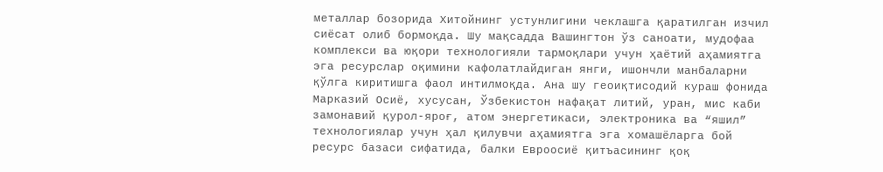металлар бозорида Хитойнинг устунлигини чеклашга қаратилган изчил сиёсат олиб бормоқда. Шу мақсадда Вашингтон ўз саноати, мудофаа комплекси ва юқори технологияли тармоқлари учун ҳаётий аҳамиятга эга ресурслар оқимини кафолатлайдиган янги, ишончли манбаларни қўлга киритишга фаол интилмоқда. Ана шу геоиқтисодий кураш фонида Марказий Осиё, хусусан, Ўзбекистон нафақат литий, уран, мис каби замонавий қурол-яроғ, атом энергетикаси, электроника ва “яшил” технологиялар учун ҳал қилувчи аҳамиятга эга хомашёларга бой ресурс базаси сифатида, балки Евроосиё қитъасининг қоқ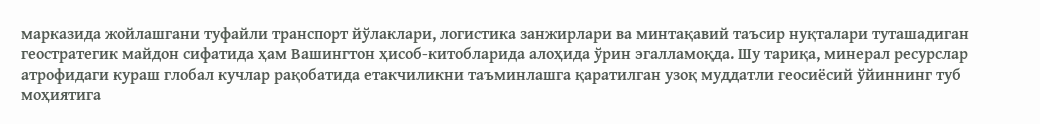марказида жойлашгани туфайли транспорт йўлаклари, логистика занжирлари ва минтақавий таъсир нуқталари туташадиган геостратегик майдон сифатида ҳам Вашингтон ҳисоб-китобларида алоҳида ўрин эгалламоқда. Шу тариқа, минерал ресурслар атрофидаги кураш глобал кучлар рақобатида етакчиликни таъминлашга қаратилган узоқ муддатли геосиёсий ўйиннинг туб моҳиятига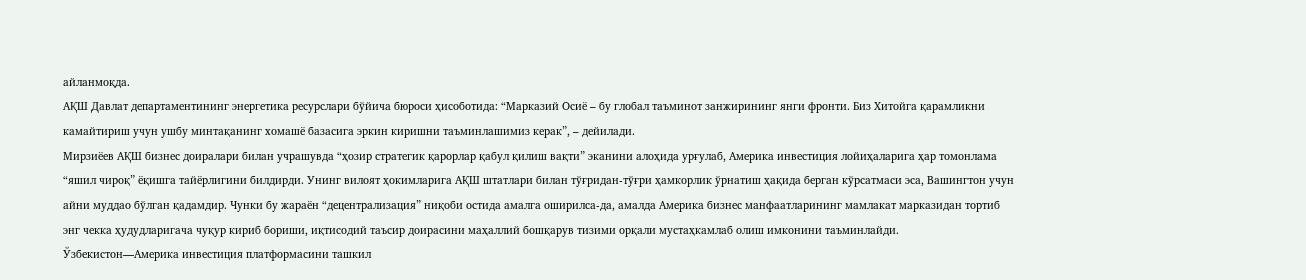айланмоқда.
АҚШ Давлат департаментининг энергетика ресурслари бўйича бюроси ҳисоботида: “Марказий Осиё – бу глобал таъминот занжирининг янги фронти. Биз Хитойга қарамликни камайтириш учун ушбу минтақанинг хомашё базасига эркин киришни таъминлашимиз керак”, – дейилади.
Мирзиёев АҚШ бизнес доиралари билан учрашувда “ҳозир стратегик қарорлар қабул қилиш вақти” эканини алоҳида урғулаб, Америка инвестиция лойиҳаларига ҳар томонлама “яшил чироқ” ёқишга тайёрлигини билдирди. Унинг вилоят ҳокимларига АҚШ штатлари билан тўғридан-тўғри ҳамкорлик ўрнатиш ҳақида берган кўрсатмаси эса, Вашингтон учун айни муддао бўлган қадамдир. Чунки бу жараён “децентрализация” ниқоби остида амалга оширилса-да, амалда Америка бизнес манфаатларининг мамлакат марказидан тортиб энг чекка ҳудудларигача чуқур кириб бориши, иқтисодий таъсир доирасини маҳаллий бошқарув тизими орқали мустаҳкамлаб олиш имконини таъминлайди.
Ўзбекистон—Америка инвестиция платформасини ташкил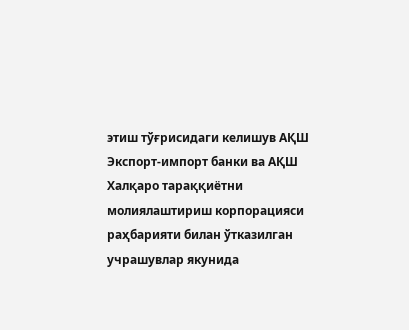этиш тўғрисидаги келишув АҚШ Экспорт-импорт банки ва АҚШ Халқаро тараққиётни молиялаштириш корпорацияси раҳбарияти билан ўтказилган учрашувлар якунида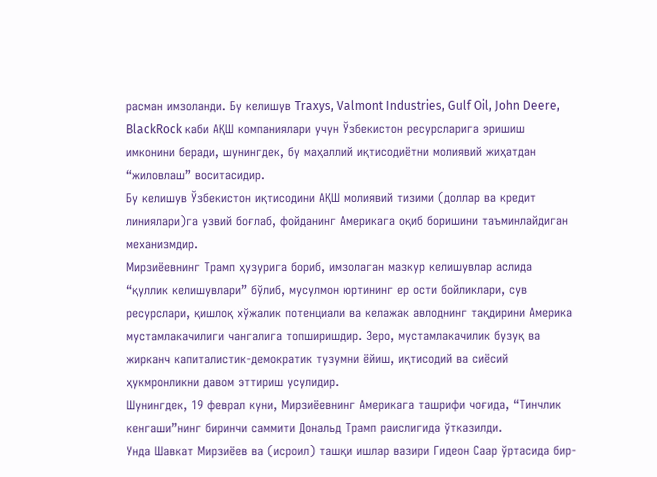расман имзоланди. Бу келишув Traxys, Valmont Industries, Gulf Oil, John Deere, BlackRock каби АҚШ компаниялари учун Ўзбекистон ресурсларига эришиш имконини беради, шунингдек, бу маҳаллий иқтисодиётни молиявий жиҳатдан “жиловлаш” воситасидир.
Бу келишув Ўзбекистон иқтисодини АҚШ молиявий тизими (доллар ва кредит линиялари)га узвий боғлаб, фойданинг Америкага оқиб боришини таъминлайдиган механизмдир.
Мирзиёевнинг Трамп ҳузурига бориб, имзолаган мазкур келишувлар аслида “қуллик келишувлари” бўлиб, мусулмон юртининг ер ости бойликлари, сув ресурслари, қишлоқ хўжалик потенциали ва келажак авлоднинг тақдирини Америка мустамлакачилиги чангалига топширишдир. Зеро, мустамлакачилик бузуқ ва жирканч капиталистик-демократик тузумни ёйиш, иқтисодий ва сиёсий ҳукмронликни давом эттириш усулидир.
Шунингдек, 19 феврал куни, Мирзиёевнинг Америкага ташрифи чоғида, “Тинчлик кенгаши”нинг биринчи саммити Дональд Трамп раислигида ўтказилди.
Унда Шавкат Мирзиёев ва (исроил) ташқи ишлар вазири Гидеон Саар ўртасида бир-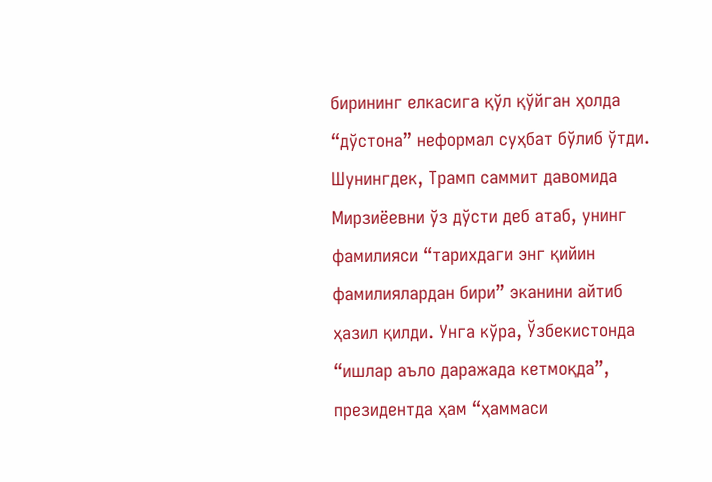бирининг елкасига қўл қўйган ҳолда “дўстона” неформал суҳбат бўлиб ўтди. Шунингдек, Трамп саммит давомида Мирзиёевни ўз дўсти деб атаб, унинг фамилияси “тарихдаги энг қийин фамилиялардан бири” эканини айтиб ҳазил қилди. Унга кўра, Ўзбекистонда “ишлар аъло даражада кетмоқда”, президентда ҳам “ҳаммаси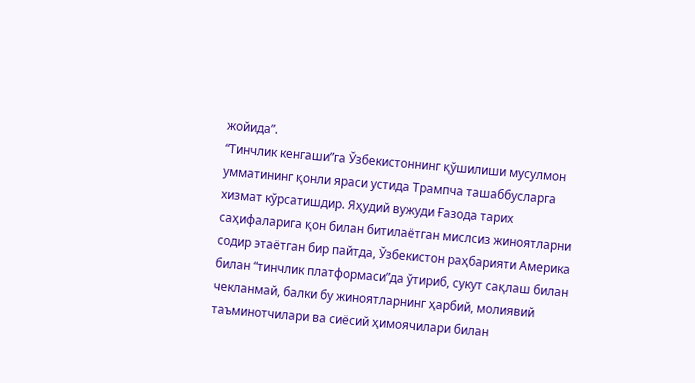жойида”.
“Тинчлик кенгаши”га Ўзбекистоннинг қўшилиши мусулмон умматининг қонли яраси устида Трампча ташаббусларга хизмат кўрсатишдир. Яҳудий вужуди Ғазода тарих саҳифаларига қон билан битилаётган мислсиз жиноятларни содир этаётган бир пайтда, Ўзбекистон раҳбарияти Америка билан “тинчлик платформаси”да ўтириб, сукут сақлаш билан чекланмай, балки бу жиноятларнинг ҳарбий, молиявий таъминотчилари ва сиёсий ҳимоячилари билан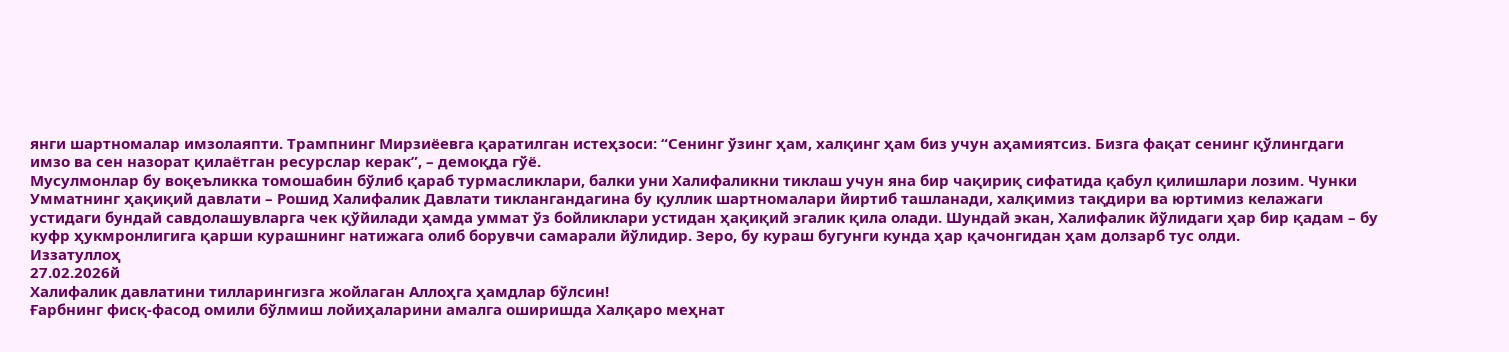янги шартномалар имзолаяпти. Трампнинг Мирзиёевга қаратилган истеҳзоси: “Сенинг ўзинг ҳам, халқинг ҳам биз учун аҳамиятсиз. Бизга фақат сенинг қўлингдаги имзо ва сен назорат қилаётган ресурслар керак”, – демоқда гўё.
Мусулмонлар бу воқеъликка томошабин бўлиб қараб турмасликлари, балки уни Халифаликни тиклаш учун яна бир чақириқ сифатида қабул қилишлари лозим. Чунки Умматнинг ҳақиқий давлати – Рошид Халифалик Давлати тиклангандагина бу қуллик шартномалари йиртиб ташланади, халқимиз тақдири ва юртимиз келажаги устидаги бундай савдолашувларга чек қўйилади ҳамда уммат ўз бойликлари устидан ҳақиқий эгалик қила олади. Шундай экан, Халифалик йўлидаги ҳар бир қадам – бу куфр ҳукмронлигига қарши курашнинг натижага олиб борувчи самарали йўлидир. Зеро, бу кураш бугунги кунда ҳар қачонгидан ҳам долзарб тус олди.
Иззатуллоҳ
27.02.2026й
Халифалик давлатини тилларингизга жойлаган Аллоҳга ҳамдлар бўлсин!
Ғарбнинг фисқ-фасод омили бўлмиш лойиҳаларини амалга оширишда Халқаро меҳнат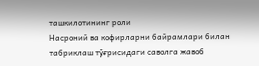ташкилотининг роли
Насроний ва кофирларни байрамлари билан табриклаш тўғрисидаги саволга жавоб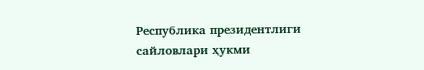Республика президентлиги сайловлари ҳукми